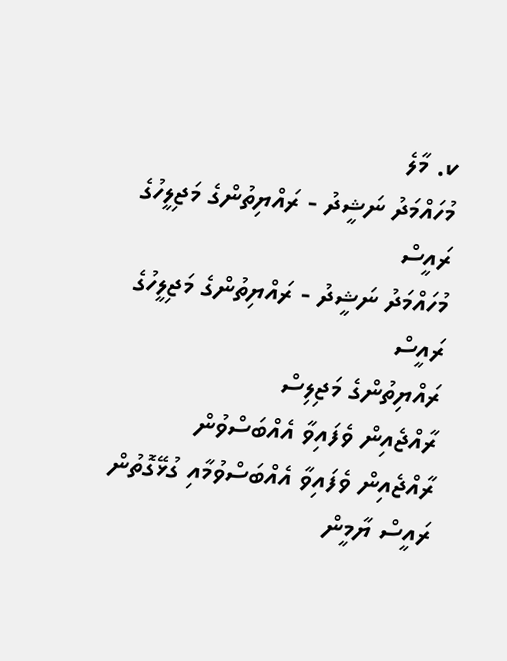ކ. މާލެ
މުހައްމަދު ނަޝީދު - ރައްޔިތުންގެ މަޖިލީހުގެ ރައީސް
މުހައްމަދު ނަޝީދު - ރައްޔިތުންގެ މަޖިލީހުގެ ރައީސް
ރައްޔިތުންގެ މަޖިލިސް
ރާއްޖެއިން ވެފައިވާ އެއްބަސްވުން
ރާއްޖެއިން ވެފައިވާ އެއްބަސްވުމާއި ގުޅޭގޮތުން ރައީސް ޔާމީން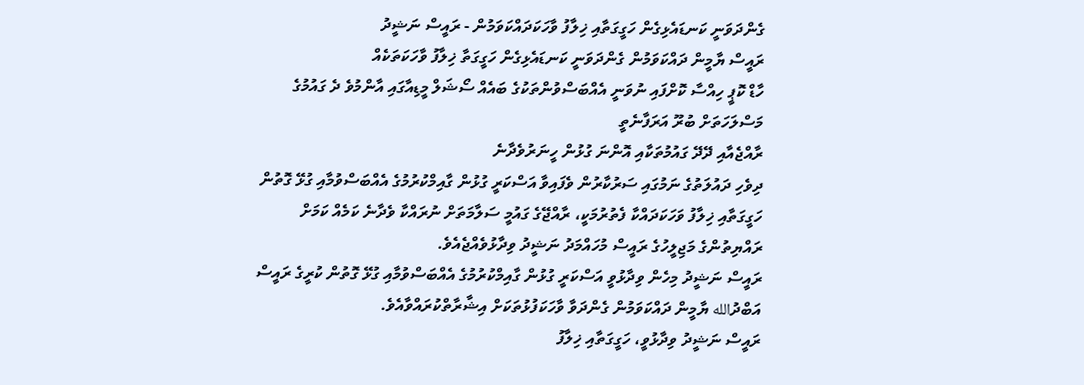ގެންދަވަނީ ކަނޑައެޅިގެން ހަގީގަތާއި ޚިލާފު ވާހަކަދައްކަވަމުން - ރައީސް ނަޝީދު
ރައީސް ޔާމީން ދައްކަވަމުން ގެންދަވަނީ ކަނޑައެޅިގެން ހަގީގަތާ ޚިލާފު ވާހަކަތަކެއް
ހާޑް ކޮޕީ ހިއްސާ ކޮށްފައި ނުވަނީ އެއްބަސްވުންތަކުގެ ބައެއް ސޯޝަލް މީޑިއާގައި އާންމުވެ ދެ ގައުމުގެ މަސްލަހަތަށް ބުރޫ އަރަފާނެތީ
ރާއްޖެއާއި ދޭދޭ ގައުމުތަކާއި އޮންނަ ގުޅުން ހީނަރުވެދާނެ
ދިވެހި ދައުލަތުގެ ނަމުގައި ސަރުކާރުން ވެފައިވާ އަސްކަރީ ގުޅުން ގާއިމްކުރުމުގެ އެއްބަސްވުމާއި ގުޅޭ ގޮތުން ހަގީގަތާއި ޚިލާފު ވަހަކަދައްކާ ފެތުރުމަކީ، ރާއްޖޭގެ ގައުމީ ސަލާމަތަށް ނުރައްކާ ވެދާނެ ކަމެއް ކަމަށް ރައްޔިތުންގެ މަޖިލީހުގެ ރައީސް މުހައްމަދު ނަޝީދު ވިދާޅުވެއްޖެއެވެ.
ރައީސް ނަޝީދު މިހެން ވިދާޅުވީ އަސްކަރީ ގުޅުން ގާއިމްކުރުމުގެ އެއްބަސްވުމާއި ގުޅޭ ގޮތުން ކުރީގެ ރައީސް އަބްދުالله ޔާމީން ދައްކަވަމުން ގެންދަވާ ވާހަކަފުޅުތަކަށް އިޝާރާތްކުރައްވާއެވެ.
ރައީސް ނަޝީދު ވިދާޅުވީ، ހަގީގަތާއި ޚިލާފު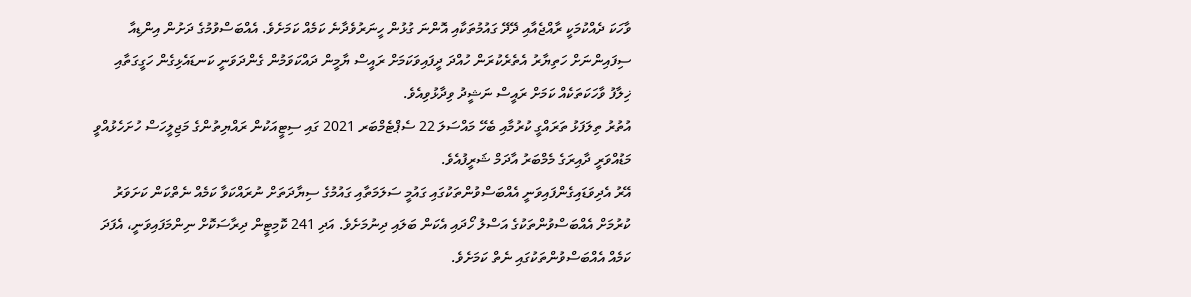ވާހަކަ ދެއްކުމަކީ ރާއްޖެއާއި ދޭދޭ ގައުމުތަކާއި އޮންނަ ގުޅުން ހީނަރުވެދާނެ ކަމެއް ކަމަށެވެ. އެއްބަސްވުމުގެ ދަށުން އިންޑިއާ ސިފައިންނަށް ހަތިޔާރު އެތެރެކުރަން ހުއްދަ ދީފައިވަކަމަށް ރައީސް ޔާމީން ދައްކަވަމުން ގެންދަވަނީ ކަނޑައެޅިގެން ހަގީގަތާއި ޚިލާފު ވާހަކަތަކެއް ކަމަށް ރައީސް ނަޝީދު ވިދާޅުވިއެވެ.
އުތުރު ތިލަފަޅު ތަރައްގީ ކުރުމާއި ބެހޭ މައްސަލަ 22 ސެޕްޓެމްބަރ 2021 ގައި ސިޓީއަކުން ރައްޔިތުންގެ މަޖިލީހަސް ހުށަހެޅުއްވީ މަޑުއްވަރީ ދާއިރަގެ މެމްބަރު އާދަމް ޝަރީފުއެވެ.
އޭރު އެދިވަޑައިގެންފައިވަނީ އެއްބަސްވުންތަކުގައި ގައުމީ ސަލަމަތާއި ގައުމުގެ ސިޔާދަތަށް ނުރައްކަވާ ކަމެއް ނެތްކަން ކަށަވަރު ކުރުމަށް އެއްބަސްވުންތަކުގެ އަސްލު ހޯދައި އެކަން ބަލައި ދިނުމަށެވެ. އަދި 241 ކޮމިޓީން ދިރާސަކޮށް ނިންމަފައިވަނީ، އެފަދަ ކަމެއް އެއްބަސްވުންތަކުގައި ނެތް ކަމަށެވެ.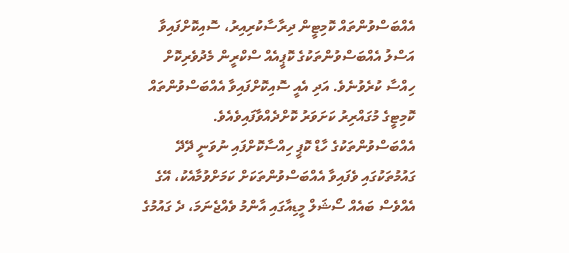އެއްބަސްވުންތައް ކޮމިޓީން ދިރާސާކުރިއިރު، ސޮއިކޮށްފައިވާ އަސްލު އެއްބަސްވުންތަކުގެ ކޮޕީއެއް ސްކްރީން މެދުވެރިކޮށް ހިއްސާ ކުރެވުނެވެ. އަދި އެއީ ސޮއިކޮށްފައިވާ އެއްބަސްވުންތައް ކޮމިޓީގެ މުގައްރިރު ކަށަވަރު ކޮށްދެއްވާފައިވެއެވެ.
އެއްބަސްވުންތަކުގެ ހާޑް ކޮޕީ ހިއްސާކޮށްފައި ނުވަނީ ދޭދޭ ގައުމުތަކުގައި ވެފައިވާ އެއްބަސްވުންތަކަށް ކަމަށްވުމާއެކު، އޭގެ އެއްވެސް ބައެއް ސޯޝަލް މީޑިއާގައި އާންމު ވެއްޖެނަމަ، ދެ ގައުމުގެ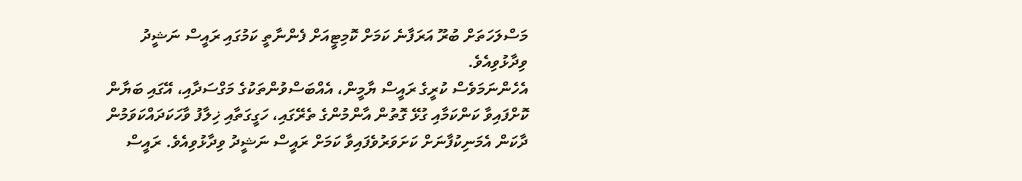މަސްލަހަތަށް ބުރޫ އަރަފާނެ ކަމަށް ކޮމިޓީއަށް ފެންނާތީ ކަމުގައި ރައީސް ނަޝީދު ވިދާޅުވިއެވެ.
އެހެންނަމަވެސް ކުރީގެ ރައީސް ޔާމީން، އެއްބަސްވުންތަކުގެ މަގްސަދާއި، އޭގައި ބަޔާން ކޮށްފައިވާ ކަންކަމާއި ގުޅޭ ގޮތުން އާންމުންގެ ތެރޭގައި، ހަގީގަތާއި ޚިލާފު ވާހަކަދައްކަވަމުން ދާކަން އެމަނިކުފާނަށް ކަށަވަރުވެފައިވާ ކަމަށް ރައީސް ނަޝީދު ވިދާޅުވިއެވެ. ރައީސް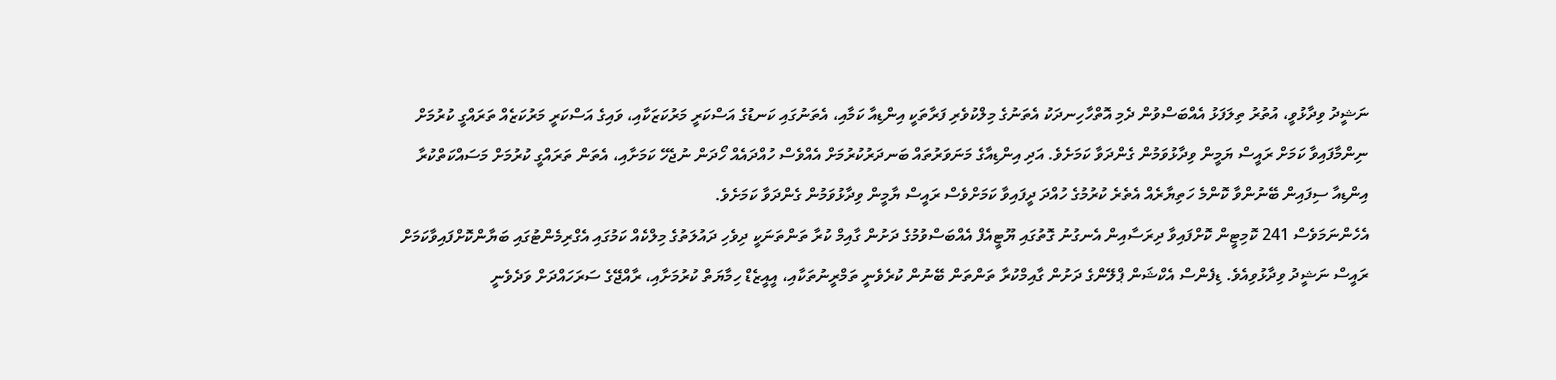ނަޝީދު ވިދާޅުވީ، އުތުރު ތިލަފަޅު އެއްބަސްވުން ދެމި އޮތްހާހިނދަކު އެތަނުގެ މިލްކުވެރި ފަރާތަކީ އިންޑިއާ ކަމާއި، އެތަނުގައި ކަނޑުގެ އަސްކަރީ މަރުކަޒަކާއި، ވައިގެ އަސްކަރީ މަރުކަޒެއް ތަރައްގީ ކުރުމަށް ނިންމާފައިވާ ކަމަށް ރައީސް ޔަމީން ވިދާޅުވަމުން ގެންދަވާ ކަމަށެވެ. އަދި އިންޑިއާގެ މަނަވަރުތައް ބަނދަރުކުރުމަށް އެއްވެސް ހުއްދައެއް ހޯދަން ނުޖެހޭ ކަމަށާއި، އެތަން ތަރައްގީ ކުރުމަށް މަސައްކަތްކުރާ އިންޑިއާ ސިފައިން ބޭނުންވާ ކޮންމެ ހަތިޔާރެއް އެތެރެ ކުރުމުގެ ހުއްދަ ދީފައިވާ ކަމަށްވެސް ރައީސް ޔާމީން ވިދާޅުވަމުން ގެންދަވާ ކަމަށެވެ.
އެހެންނަމަވެސް 241 ކޮމިޓީން ކޮށްފައިވާ ދިރަސާއިން އެނގުނު ގޮތުގައި ޔޫޓީއެފް އެއްބަސްވުމުގެ ދަށުން ގާއިމް ކުރާ ތަންތަނަކީ ދިވެހި ދައުލަތުގެ މިލްކެއް ކަމުގައި އެގްރިމެންޓުގައި ބަޔާންކޮށްފައިވާކަމަށް ރައީސް ނަޝީދު ވިދާޅުވިއެވެ. ޑިފެންސް އެކްޝަން ޕްލޭންގެ ދަށުން ގާއިމްކުރާ ތަންތަން ބޭނުން ކުރެވެނީ ތަމްރީނުތަކާއި، އީއީޒެޑް ހިމާޔަތް ކުރުމަށާއި، ރާއްޖޭގެ ސަރަހައްދަށް ވަދެވެނީ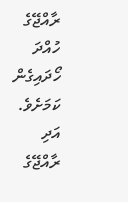ރާއްޖޭގެ ހުއްދަ ހޯދައިގެން ކަމަށެވެ. އަދި ރާއްޖޭގެ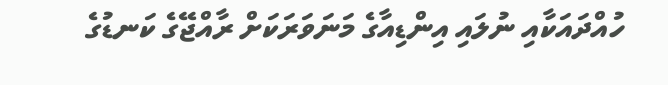ހުއްދައަކާއި ނުލައި އިންޑިއާގެ މަނަވަރަކަށް ރާއްޖޭގެ ކަނޑުގެ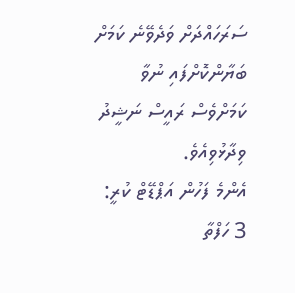ސަރަހައްދަށް ވަދެވޭނެ ކަމަށް ބަޔާންކޮށްފައި ނުވާ ކަމަށްވެސް ރައީސް ނަޝީދު ވިދާޅުވިއެވެ.
އެންމެ ފަހުން އަޕްޑޭޓް ކުރީ: 3 ހަފްތާ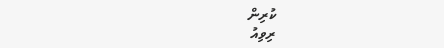ކުރިން
ރިވިއު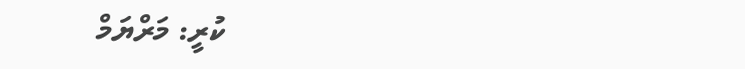ކުރީ: މަރްޔަމް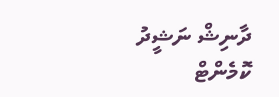ދާނިޝް ނަޝީދު
ކޮމެންޓް